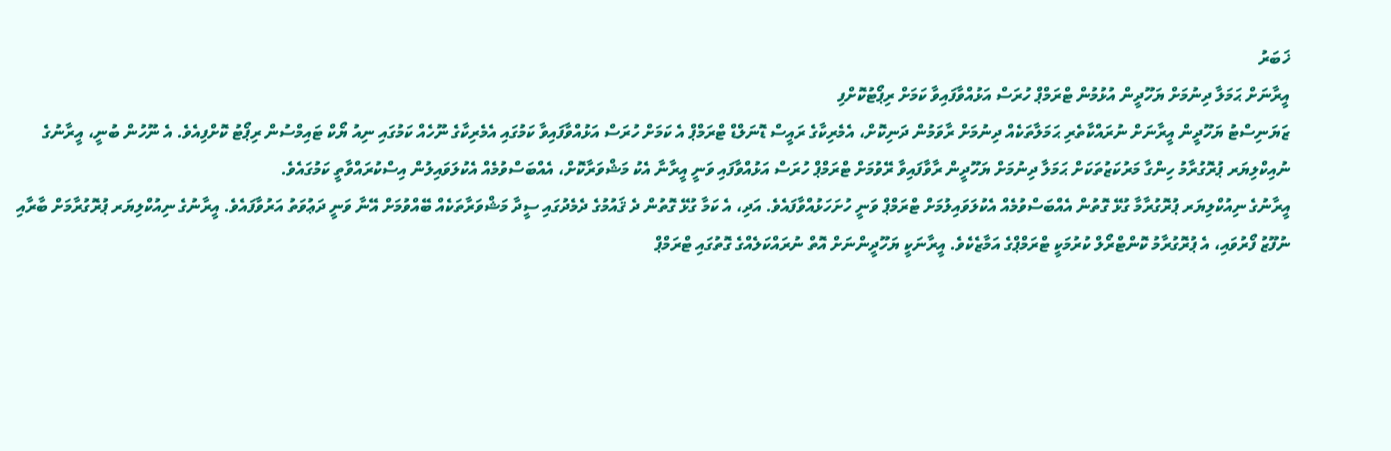ޚަބަރު
އީރާނަށް ޙަމަލާ ދިނުމަށް ޔަހޫދީން އުޅުމުން ޓްރަމްޕް ހުރަސް އަޅުއްވާފައިވާ ކަމަށް ރިޕޯޓުކޮށްފި
ޒަޔަނިސްޓު ޔަހޫދީން އީރާނަށް ނުރައްކާތެރި ޙަމަލާތަކެއް ދިނުމަށް ރާވަމުން ދަނިކޮށް، އެމެރިކާގެ ރައީސް ޑޮނަލްޑް ޓްރަމްޕް އެ ކަމަށް ހުރަސް އަޅުއްވާފައިވާ ކަމުގައި އެމެރިކާގެ ނޫހެއް ކަމުގައި ނިއު ޔޯކް ޓައިމްސުން ރިޕޯޓު ކޮށްފިއެވެ. އެ ނޫހުން ބުނީ، އީރާނުގެ ނުއިކްލިޔަރ ޕުރޮގުރާމު ހިންގާ މަރުކަޒުތަކަށް ޙަމަލާ ދިނުމަށް ޔަހޫދީން ރާވާފައިވާ ރޭވުމަށް ޓްރަމްޕް ހުރަސް އަޅުއްވާފައި ވަނީ އީރާނާ އެކު މަޝްވަރާކޮށް، އެއްބަސްވުމެއް އެކުލަވައިލުން އިސްކުރައްވާތީ ކަމުގައެވެ.
އީރާނުގެ ނިއުކްލިޔަރ ޕުރޮގުރާމާ ގުޅޭ ގޮތުން އެއްބަސްވުމެއް އެކުލަވައިލުމަށް ޓްރަމްޕް ވަނީ ހުށަހަޅުއްވާފައެވެ. އަދި، އެ ކަމާ ގުޅޭ ގޮތުން ދެ ޤައުމުގެ ދެމެދުގައި ސީދާ މަޝްވަރާތަކެއް ބޭއްވުމަށް އޭނާ ވަނީ ދަޢުވަތު އަރުވާފައެވެ. އީރާނުގެ ނިއުކްލިޔަރ ޕުރޮގުރާމަށް ބާރާއި ނުފޫޒު ފޯރުވައި، އެ ޕުރޮގުރާމު ކޮންޓްރޯލް ކުރުމަކީ ޓްރަމްޕްގެ އަމާޒެކެވެ. އީރާނަކީ ޔަހޫދީންނަށް އޮތް ނުރައްކަލެއްގެ ގޮތުގައި ޓްރަމްޕް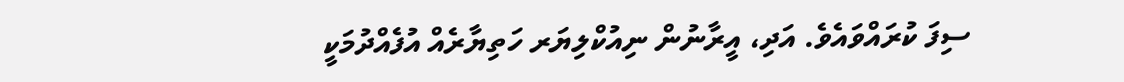ސިފަ ކުރައްވައެވެ. އަދި، އީރާނުން ނިއުކްލިޔަރ ހަތިޔާރެއް އުފެއްދުމަކީ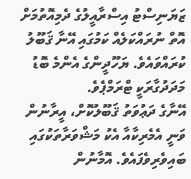ޒަޔަނިސްޓު އިސްރާއީލުގެ ދެމިއޮތުމަށް އޮތް ނުރައްކަލެއް ކަމުގައި އޭނާ ޤަބޫލު ކުރައްވައެވެ. ޔަހޫދީންގެ އެންމެ ބޮޑު މަދަދުގާރަކީ ޓްރަމްޕެވެ.
އޭނާގެ ދަޢުވަތު ޤަބޫލުކޮށް، އީރާނުން ވަނީ އެމެރިކާއާ އެކު މަޝްވަރާތަކުގައި ބައިވެރިވެފައެވެ. އޮމާނުން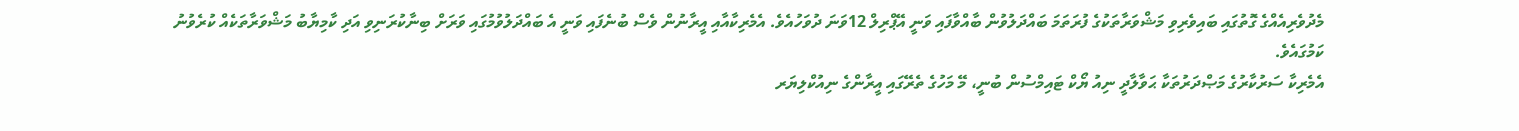މެދުވެރިއެއްގެ ގޮތުގައި ބައިވެރިވި މަޝްވަރާތަކުގެ ފުރަތަމަ ބައްދަލުވުން ބާއްވާފައި ވަނީ އޭޕްރިލް 12ވަނަ ދުވަހުއެވެ. އެމެރިކާއާއި އީރާނުން ވެސް ބުނެފައި ވަނީ އެ ބައްދަލުވުމުގައި ވަރަށް ބިނާކުރަނިވި އަދި ކާމިޔާބު މަޝްވަރާތަކެއް ކުރެވުނު ކަމުގައެވެ.
އެމެރިކާ ސަރުކާރުގެ މަޞްދަރުތަކާ ޙަވާލާދީ ނިއު ޔޯކް ޓައިމްސުން ބުނީ، މޭ މަހުގެ ތެރޭގައި އީރާންގެ ނިއުކްލިޔަރ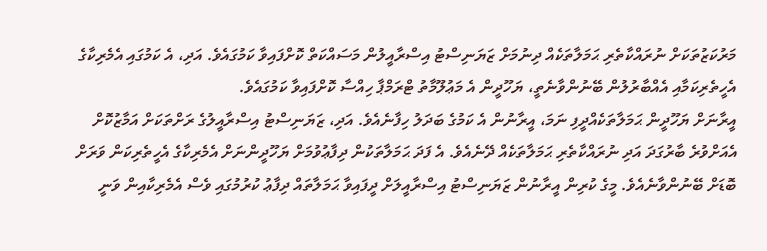މަރުކަޒުތަކަށް ނުރައްކާތެރި ޙަމަލާތަކެއް ދިނުމަށް ޒަޔަނިސްޓު އިސްރާއީލުން މަސައްކަތް ކޮށްފައިވާ ކަމުގައެވެ. އަދި، އެ ކަމުގައި އެމެރިކާގެ އެހީތެރިކަމާއި އެއްބާރުލުން ބޭނުންވާނެތީ، ޔަހޫދީން އެ މަޢުލޫމާތު ޓްރަމްޕާ ހިއްސާ ކޮށްފައިވާ ކަމުގައެވެ.
އީރާނަށް ޔަހޫދީން ޙަމަލާތަކެއްދީފި ނަމަ، އީރާނުން އެ ކަމުގެ ބަދަލު ހިފާނެއެވެ. އަދި، ޒަޔަނިސްޓު އިސްރާއީލުގެ ރަށްތަކަށް އަމާޒުކޮށް އެއަށްވުރެ ބާރުގަދަ އަދި ނުރައްކާތެރި ޙަމަލާތަކެއް ދޭނެއެވެ. އެ ފަދަ ޙަމަލާތަކުން ދިފާޢުވުމަށް ޔަހޫދީންނަށް އެމެރިކާގެ އެހީތެރިކަން ވަރަށް ބޮޑަށް ބޭނުންވާނެއެވެ. މީގެ ކުރިން އީރާނުން ޒަޔަނިސްޓު އިސްރާއީލަށް ދީފައިވާ ޙަމަލާތައް ދިފާޢު ކުރުމުގައި ވެސް އެމެރިކާއިން ވަނީ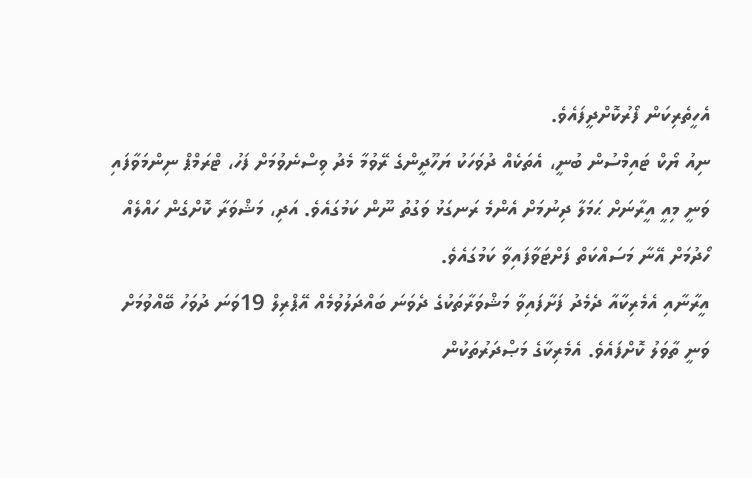އެހީތެރިކަން ފޯރުކޮށްދީފައެވެ.
ނިއު ޔޯކް ޓައިމްސުން ބުނީ، އެތަކެއް ދުވަހަކު ޔަހޫދީންގެ ރޭވުމާ މެދު ވިސްނެވުމަށް ފަހު، ޓްރަމްޕް ނިންމަވާފައި ވަނީ މިއީ އީރާނަށް ޙަމަލާ ދިނުމަށް އެންމެ ރަނގަޅު ވަގުތު ނޫން ކަމުގައެވެ. އަދި، މަޝްވަރާ ކޮށްގެން ހައްލެއް ހޯދުމަށް އޭނާ މަސައްކަތް ފަށްޓަވާފައިވާ ކަމުގައެވެ.
އީރާނާއި އެމެރިކާއާ ދެމެދު ފަށާފައިވާ މަޝްވަރާތަކުގެ ދެވަނަ ބައްދަލުވުމެއް އޭޕްރިލް 19ވަނަ ދުވަހު ބޭއްވުމަށް ވަނީ ތާވަލު ކޮށްފައެވެ. އެމެރިކާގެ މަޞްދަރުތަކުން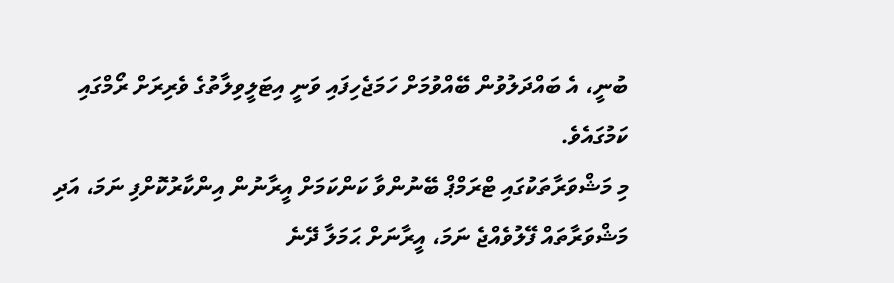ބުނީ، އެ ބައްދަލުވުން ބޭއްވުމަށް ހަމަޖެހިފައި ވަނީ އިޓަލީވިލާތުގެ ވެރިރަށް ރޯމްގައި ކަމުގައެވެ.
މި މަޝްވަރާތަކުގައި ޓްރަމްޕް ބޭނުންވާ ކަންކަމަށް އީރާނުން އިންކާރުކޮށްފި ނަމަ، އަދި މަޝްވަރާތައް ފޭލުވެއްޖެ ނަމަ، އީރާނަށް ޙަމަލާ ދޭނެ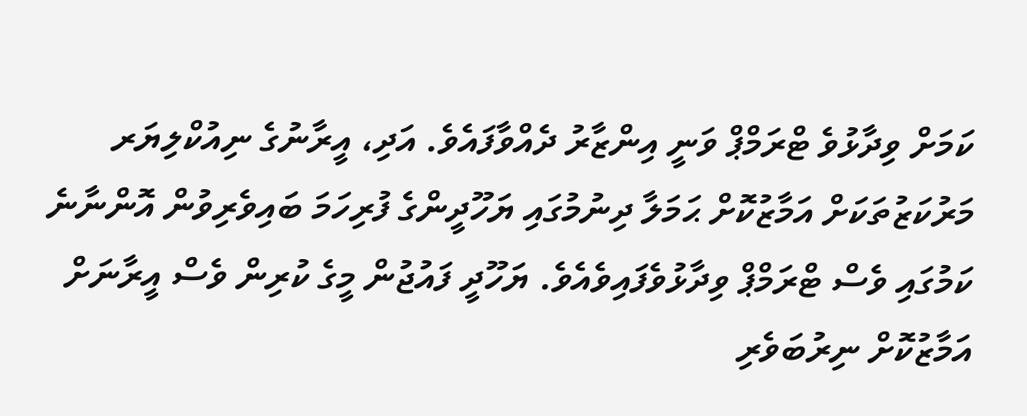ކަމަށް ވިދާޅުވެ ޓްރަމްޕް ވަނީ އިންޒާރު ދެއްވާފައެވެ. އަދި، އީރާނުގެ ނިއުކްލިޔަރ މަރުކަޒުތަކަށް އަމާޒުކޮށް ޙަމަލާ ދިނުމުގައި ޔަހޫދީންގެ ފުރިހަމަ ބައިވެރިވުން އޮންނާނެ ކަމުގައި ވެސް ޓްރަމްޕް ވިދާޅުވެފައިވެއެވެ. ޔަހޫދީ ފައުޖުން މީގެ ކުރިން ވެސް އީރާނަށް އަމާޒުކޮށް ނިރުބަވެރި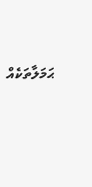ޙަމަލާތަކެއް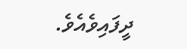ދީފައިވެއެވެ.